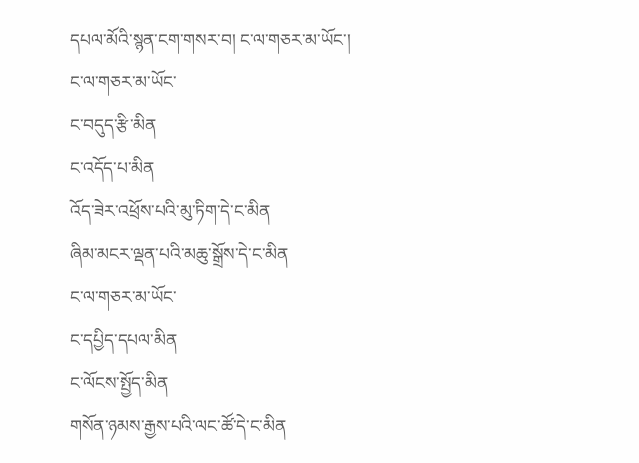དཔལ་མོའི་སྙན་ངག་གསར་བ། ང་ལ་གཅར་མ་ཡོང་།
ང་ལ་གཅར་མ་ཡོང་
ང་བདུད་རྩི་མིན
ང་འདོད་པ་མིན
འོད་ཟེར་འཕྲོས་པའི་མུ་ཏིག་དེ་ང་མིན
ཞིམ་མངར་ལྡན་པའི་མཆུ་སྒྲོས་དེ་ང་མིན
ང་ལ་གཅར་མ་ཡོང་
ང་དཔྱིད་དཔལ་མིན
ང་ལོངས་སྤྱོད་མིན
གསོན་ཉམས་རྒྱས་པའི་ལང་ཚོ་དེ་ང་མིན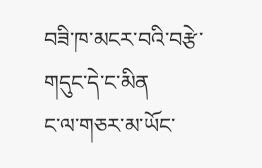བཟི་ཁ་མངར་བའི་བརྩེ་གདུང་དེ་ང་མིན
ང་ལ་གཅར་མ་ཡོང་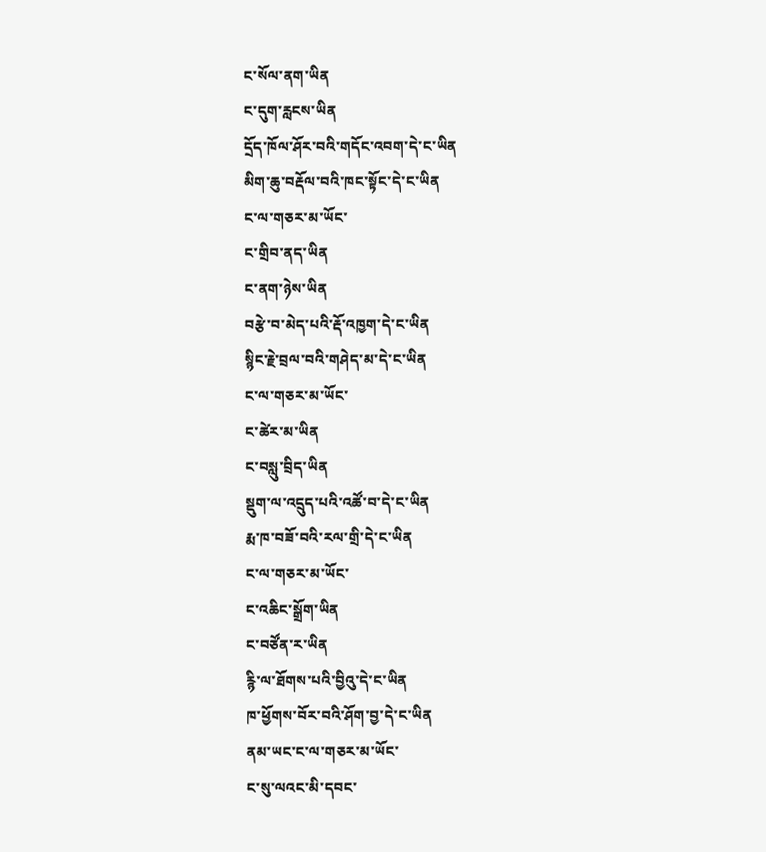ང་སོལ་ནག་ཡིན
ང་དུག་རླངས་ཡིན
དྲོད་ཁོལ་ཤོར་བའི་གདོང་འབག་དེ་ང་ཡིན
མིག་ཆུ་བརྡོལ་བའི་ཁང་སྟོང་དེ་ང་ཡིན
ང་ལ་གཅར་མ་ཡོང་
ང་གྲིབ་ནད་ཡིན
ང་ནག་ཉེས་ཡིན
བརྩེ་བ་མེད་པའི་རྡོ་འཁྱག་དེ་ང་ཡིན
སྙིང་རྗེ་བྲལ་བའི་གཤེད་མ་དེ་ང་ཡིན
ང་ལ་གཅར་མ་ཡོང་
ང་ཚེར་མ་ཡིན
ང་བསླུ་བྲིད་ཡིན
སྡུག་ལ་འདྲུད་པའི་འཚོ་བ་དེ་ང་ཡིན
རྨ་ཁ་བཟོ་བའི་རལ་གྲི་དེ་ང་ཡིན
ང་ལ་གཅར་མ་ཡོང་
ང་འཆིང་སྒྲོག་ཡིན
ང་བཙོན་ར་ཡིན
རྙི་ལ་ཐོགས་པའི་བྱིའུ་དེ་ང་ཡིན
ཁ་ཕྱོགས་བོར་བའི་ཤོག་བྱ་དེ་ང་ཡིན
ནམ་ཡང་ང་ལ་གཅར་མ་ཡོང་
ང་སུ་ལའང་མི་དབང་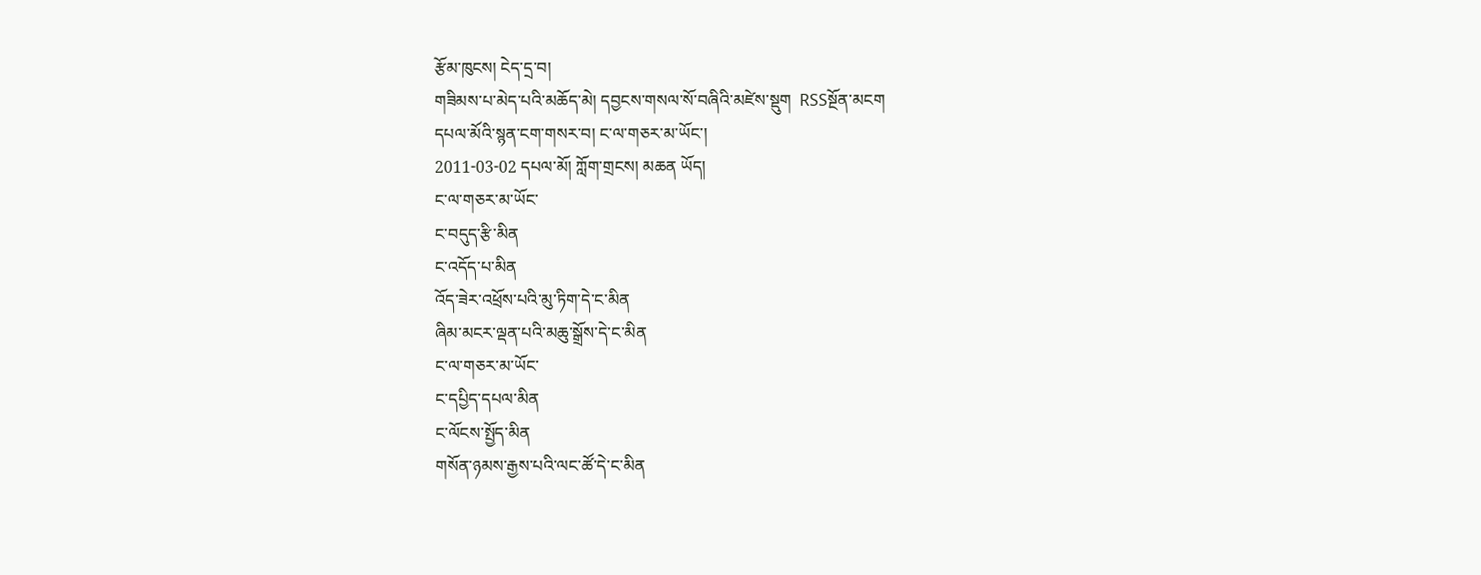རྩོམ་ཁུངས། ངེད་དྲ་བ།
གཟིམས་པ་མེད་པའི་མཆོད་མེ། དབྱངས་གསལ་སོ་བཞིའི་མཛེས་སྡུག  RSSསྔོན་མངག
དཔལ་མོའི་སྙན་ངག་གསར་བ། ང་ལ་གཅར་མ་ཡོང་།
2011-03-02 དཔལ་མོ། ཀློག་གྲངས། མཆན ཡོད།
ང་ལ་གཅར་མ་ཡོང་
ང་བདུད་རྩི་མིན
ང་འདོད་པ་མིན
འོད་ཟེར་འཕྲོས་པའི་མུ་ཏིག་དེ་ང་མིན
ཞིམ་མངར་ལྡན་པའི་མཆུ་སྒྲོས་དེ་ང་མིན
ང་ལ་གཅར་མ་ཡོང་
ང་དཔྱིད་དཔལ་མིན
ང་ལོངས་སྤྱོད་མིན
གསོན་ཉམས་རྒྱས་པའི་ལང་ཚོ་དེ་ང་མིན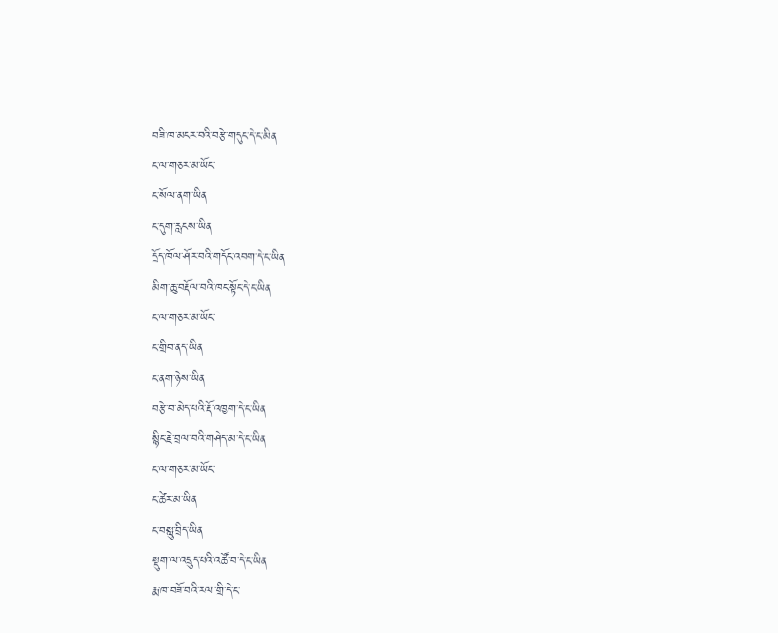བཟི་ཁ་མངར་བའི་བརྩེ་གདུང་དེ་ང་མིན
ང་ལ་གཅར་མ་ཡོང་
ང་སོལ་ནག་ཡིན
ང་དུག་རླངས་ཡིན
དྲོད་ཁོལ་ཤོར་བའི་གདོང་འབག་དེ་ང་ཡིན
མིག་ཆུ་བརྡོལ་བའི་ཁང་སྟོང་དེ་ང་ཡིན
ང་ལ་གཅར་མ་ཡོང་
ང་གྲིབ་ནད་ཡིན
ང་ནག་ཉེས་ཡིན
བརྩེ་བ་མེད་པའི་རྡོ་འཁྱག་དེ་ང་ཡིན
སྙིང་རྗེ་བྲལ་བའི་གཤེད་མ་དེ་ང་ཡིན
ང་ལ་གཅར་མ་ཡོང་
ང་ཚེར་མ་ཡིན
ང་བསླུ་བྲིད་ཡིན
སྡུག་ལ་འདྲུད་པའི་འཚོ་བ་དེ་ང་ཡིན
རྨ་ཁ་བཟོ་བའི་རལ་གྲི་དེ་ང་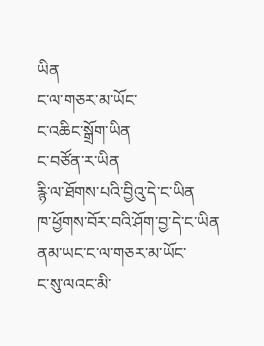ཡིན
ང་ལ་གཅར་མ་ཡོང་
ང་འཆིང་སྒྲོག་ཡིན
ང་བཙོན་ར་ཡིན
རྙི་ལ་ཐོགས་པའི་བྱིའུ་དེ་ང་ཡིན
ཁ་ཕྱོགས་བོར་བའི་ཤོག་བྱ་དེ་ང་ཡིན
ནམ་ཡང་ང་ལ་གཅར་མ་ཡོང་
ང་སུ་ལའང་མི་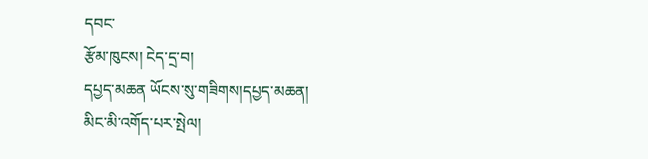དབང་
རྩོམ་ཁུངས། ངེད་དྲ་བ།
དཔྱད་མཆན ཡོངས་སུ་གཟིགས།དཔྱད་མཆན།
མིང་མི་འགོད་པར་སྤེལ།